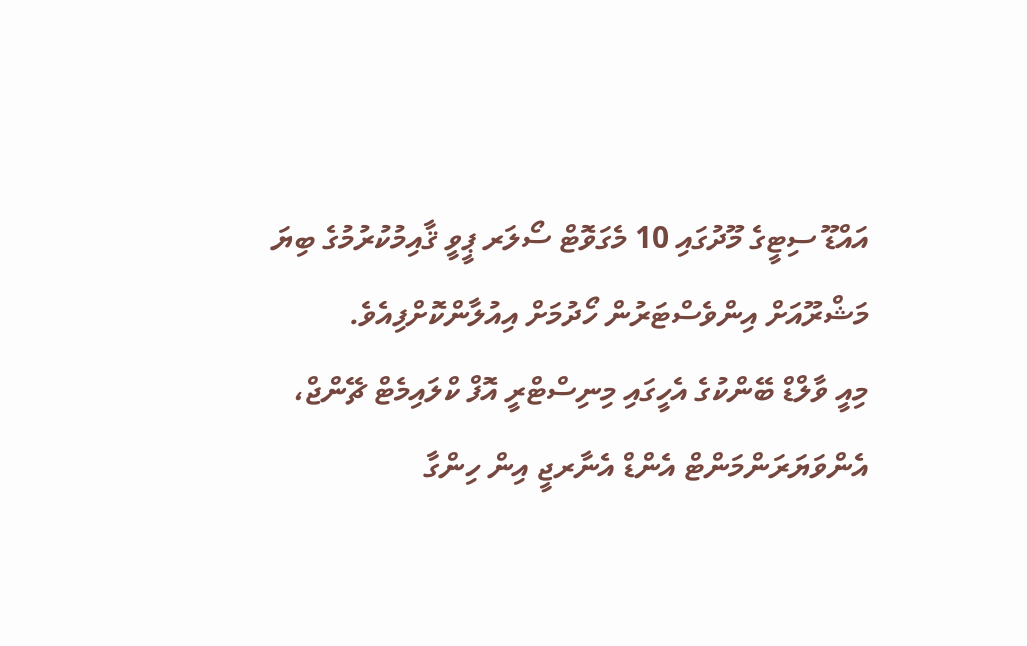އައްޑޫ ސިޓީގެ މޫދުގައި 10 މެގަވޮޓް ސޯލަރ ޕީވީ ޤާއިމުކުރުމުގެ ބިޔަ މަޝްރޫއަށް އިންވެސްޓަރުން ހޯދުމަށް އިއުލާންކޮށްފިއެވެ.
މިއީ ވާލްޑް ބޭންކުގެ އެހީގައި މިނިސްޓްރީ އޮފް ކްލައިމެޓް ޗޭންޖް، އެންވަޔަރަންމަންޓް އެންޑް އެނާރޖީ އިން ހިންގާ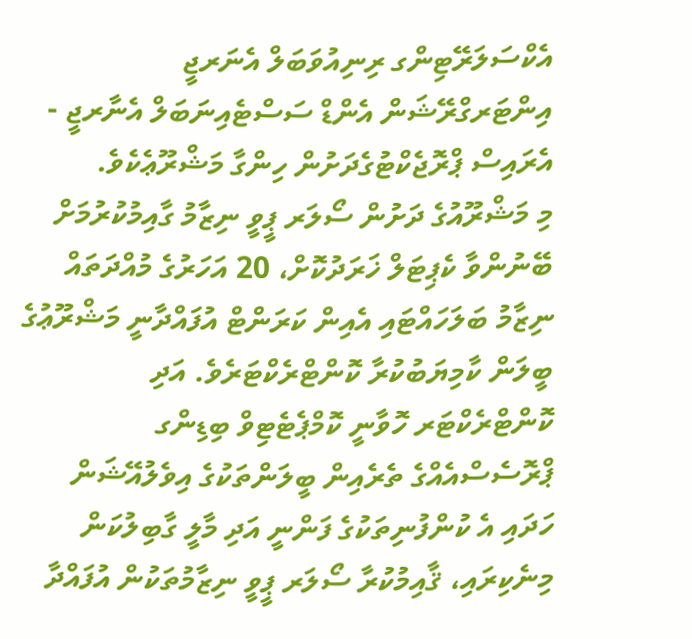އެކްސަލަރޭޓިންގ ރިނިއުވަބަލް އެނަރޖީ އިންޓަރގްރޭޝަން އެންޑް ސަސްޓެއިނަބަލް އެނާރޖީ - އެރައިސް ޕްރޮޖެކްޓުގެދަށުން ހިންގާ މަޝްރޫޢެކެވެ.
މި މަޝްރޫއުގެ ދަށުން ސޯލަރ ޕީވީ ނިޒާމު ގާއިމުކުރުމަށް ބޭނުންވާ ކެޕިޓަލް ޚަރަދުކޮށް، 20 އަހަރުގެ މުއްދަތައް ނިޒާމު ބަލަހައްޓައި އެއިން ކަރަންޓް އުފައްދާނީ މަޝްރޫޢުގެ ބީލަން ކާމިޔަބުކުރާ ކޮންޓްރެކްޓަރެވެ. އަދި ކޮންޓްރެކްޓަރ ހޮވާނީ ކޮމްޕެޓެޓިވް ބިޑިންގ ޕްރޮސެސްއެއްގެ ތެރެއިން ބީލަންތަކުގެ އިވެލުއޭޝަން ހަދައި އެ ކުންފުނިތަކުގެ ފަންނީ އަދި މާލީ ގާބިލުކަން މިނެކިރައި، ޤާއިމުކުރާ ސޯލަރ ޕީވީ ނިޒާމުތަކުން އުފައްދާ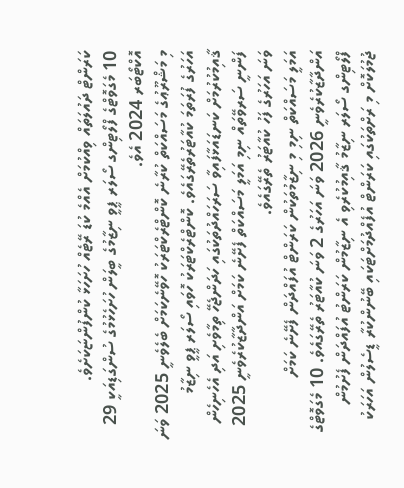ކަރަންޓް ދައުލަތައް ވިއްކުމަށް އެއްމެ ކުޑަ ރޭޓެއް ހުށަހަޅާ ކުންފުންޏަކަށެވެ.
10 މެގަވޮޓްގެ ފްލޯޓިންގ ސޯލަރ ޕީވީ ނިޒާމުގެ ބީލަން ހުށަހެޅުމުގެ ސުންގަޑިއަކީ 29 އޮކްޓޯބަރ 2024 އެވެ.
މި މަޝްރޫޢުގެ މަސައްކަތް ކުރާނެ ކޮންޓްރެކްޓަރަކު ހޮވޭނެކަމަށް ބެލެވެނީ 2025 ވަނަ އަހަރުގެ ފުރަތަމަ ކުއާޓަރުތެރޭގައެވެ. ކޮންޓްރެކްޓަރަކު ހޮވައި ސޯލަރ ޕީވީ ނިޒާމު ޤާއިމުކުރުމަށް ކަނޑައަޅާފައިވާ ސަރަހައްދުތަކުގައި ހަދަންޖެހޭ ތިމާވެށި އަދި އެހެނިހެން ފަންނީ ސަރވޭތައް ނިމި އަމަލީ މަސައްކަތް ފެށޭނެ ކަމަށް އަންދާޒާކުރެވެނީ 2025 ވަނަ އަހަރުގެ ފަހު ކުއާޓަރު ތެރޭގައެވެ.
އަމަލީ މަސައްކަތް ނިމި މި ނިޒާމުތަކުން ކަރަންޓް އުފައްދަން ފެށޭނެ ކަމަށް އަންދާޒާކުރެވެނީ 2026 ވަނަ އަހަރުގެ 2 ވަނަ ކުއާޓަރު ތެރޭގައެވެ. 10 މެގަވޮޓްގެ ފްލޯޓިންގ ސޯލަރ ނިޒާމު ޤާއިމުކުރެވި އެ ނިޒާމުން ކަރަންޓު އުފައްދަން ފެށުމުން ޖުމުލަކޮށް މި ރަށްތަކުގައި ކަރަންޓް އުފެއްދުމަށްޓަކައި ބޭނުންކުރާ ޑީސެލުން އަހަރަކު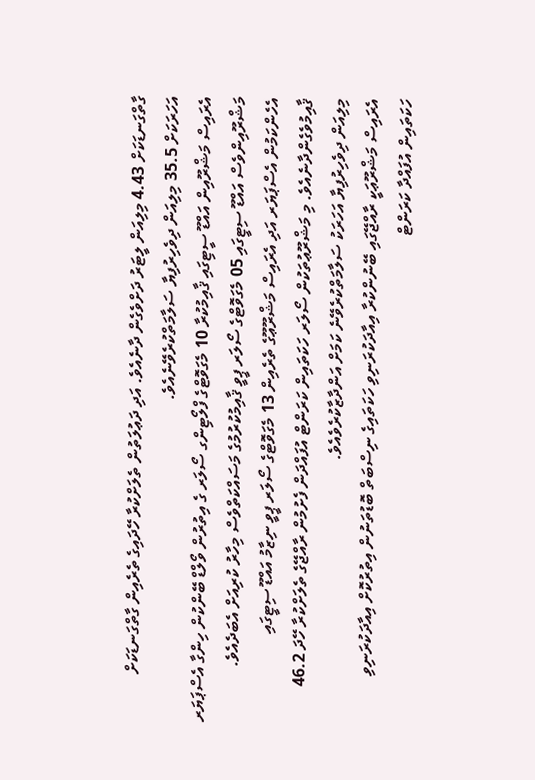ގާތްގަނޑަކަށް 4.43 މިލިއަން ލީޓަރު ދަށްވެގެން ދާނެއެވެ. އަދި ދަޢުލަތުން ތެލަށްކުރާ ހޭދައިގެ ތެރެއިން ގާތްގަނޑަކަށް އަހަރަކަށް 35.5 މިލިއަން ދިވެހިރުފިޔާ ސަލާމަތްކުރެވޭނެއެވެ.
އެރައިސް މަޝްރޫއިން އައްޑޫ ސީޓިގައި ޤާއިމުކުރާ 10 މެގަވޮޓްގެ ފްލޯޓިންގ ސޯލަރ ގެ އިތުރުން ވޯލްޑް ބޭންކުން ހިންގާ އެސްޕަޔަރ މަޝްރޫއިންވެސް އައްޑޫ ސިޓީގައި 05 މެގަވޮޓްގެ ސޯލަރ ޕީވީ ޤާއިމުކުރުމުގެ މަސައްކަތްވެސް މިހާރު ކުރިއަށް އެބަދެއެވެ. އެހެންކަމުން އެސްޕަޔަރ އަދި އެރައިސް މަޝްރޫޢޫގެ ތެރެއިން 13 މެގަވޮޓްގެ ސޯލަރ ޕީވީ ނިޒާމު އައްޑޫ ސިޓީގައި ޤާއިމުވެގެންދާނެއެވެ. މި މަޝްރޫޢުތަކުން ސޯލަރ ހަކަތައިން ކަރަންޓް އުފައްދަން ފެށުމުން ރާއްޖޭގެ ތެލަށްކުރާ ހޭދަ 46.2 މިލިއަން ދިވެހިރުފިޔާ އަހަރަކު ސަލާމަތްކުރެވޭނެ ކަމަށް އަންދާޒާކުރެވެއެވެ.
އެރައިސް މަޝްރޫޢަކީ ރާއްޖޭގައި ބޭނުންކުރާ އިއާދަކުރަނިވި ހަކަތައިގެ ނިސްބަތް ބޮޑުތަނުން އިތުރުކޮށް އިއާދަކުރަނިވި ހަކަތައިން އުފައްދާ ކަރަންޓް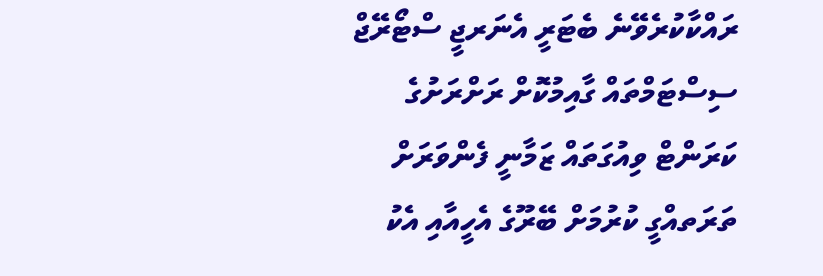ރައްކާކުރެވޭނެ ބެޓަރީ އެނަރޖީ ސްޓޯރޭޖް ސިސްޓަމްތައް ގާއިމުކޮށް ރަށްރަށުގެ ކަރަންޓް ވިއުގަތައް ޒަމާނީ ފެންވަރަށް ތަރަތއްގީ ކުރުމަށް ބޭރޫގެ އެހީއާއި އެކު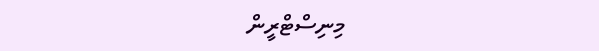މިނިސްޓްރީން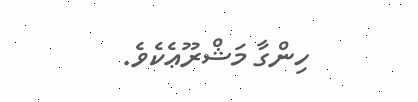ހިންގާ މަޝްރޫޢެކެވެ.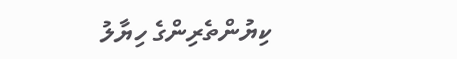ކިޔުންތެރިންގެ ހިޔާލު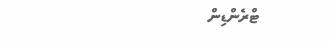ޓްރެންޑިން